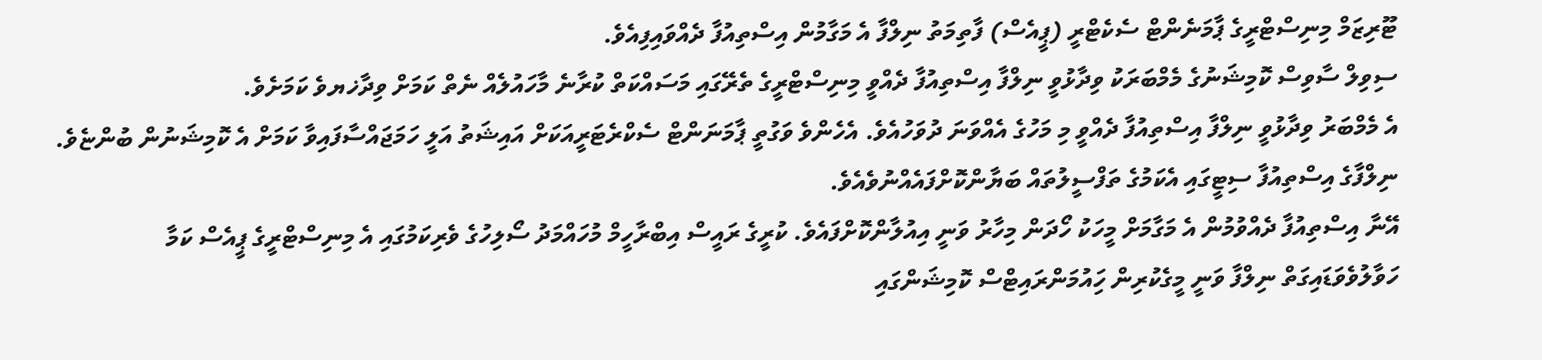ޓޫރިޒަމް މިނިސްޓްރީގެ ޕާމަނެންޓް ސެކެޓްރީ (ޕީއެސް) ފާތިމަތު ނިލްފާ އެ މަގާމުން އިސްތިއުފާ ދެއްވައިފިއެވެ.
ސިވިލް ސާވިސް ކޮމިޝަނުގެ މެމްބަރަކު ވިދާޅުވީ ނިލްފާ އިސްތިއުފާ ދެއްވީ މިނިސްޓްރީގެ ތެރޭގައި މަސައްކަތް ކުރާނެ މާހައުލެއް ނެތް ކަމަށް ވިދާޚޔވެ ކަމަށެވެ.
އެ މެމްބަރު ވިދާޅުވީ ނިލްފާ އިސްތިއުފާ ދެއްވީ މި މަހުގެ އެއްވަނަ ދުވަހުއެވެ. އެހެންވެ ވަގުތީ ޕާމަނަންޓް ސެކްރެޓަރީއަކަށް އައިޝަތު އަލީ ހަމަޖައްސާފައިވާ ކަމަށް އެ ކޮމިޝަނުން ބުންޏެވެ.
ނިލްފާގެ އިސްތިއުފާ ސިޓީގައި އެކަމުގެ ތަފްސީލުތައް ބަޔާންކޮށްފައެއްނުވެއެވެ.
އޭނާ އިސްތިއުފާ ދެއްވުމުން އެ މަގާމަށް މީހަކު ހޯދަން މިހާރު ވަނީ އިއުލާންކޮށްފައެވެ. ކުރީގެ ރައީސް އިބްރާހީމް މުހައްމަދު ސޯލިހުގެ ވެރިކަމުގައި އެ މިނިސްޓްރީގެ ޕީއެސް ކަމާ ހަވާލުވެވަޑައިގަތް ނިލްފާ ވަނީ މީގެކުރިން ހިައުމަންރައިޓްސް ކޮމިޝަންގައި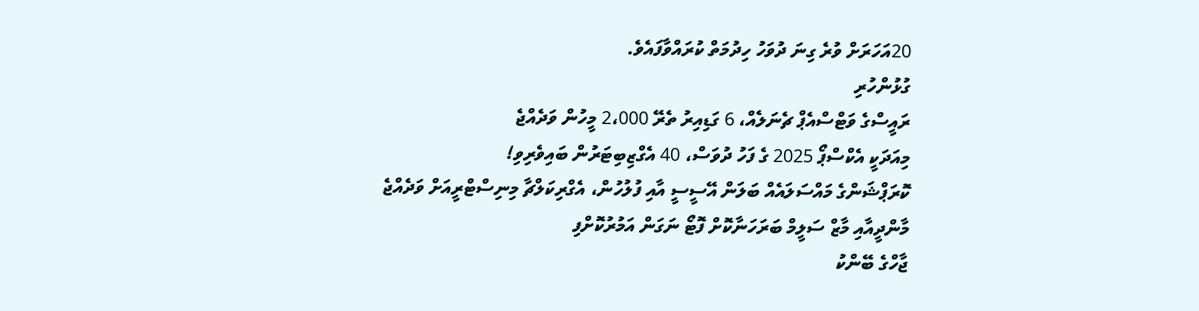20އަހަރަށް ވުރެ ގިނަ ދުވަހު ހިދުމަތް ކުރައްވާފައެވެ.
ގުޅުންހުރި
ރައީސްގެ ވަޓްސްއެޕް ޗެނަލެއް، 6 ގަޑިއިރު ތެރޭ 2،000 މީހުން ވަދެއްޖެ
މިއަދަކީ އެކްސްޕޯ 2025 ގެ ފަހު ދުވަސް، 40 އެގްޒިބިޓަރުން ބައިވެރިވި!
ކޮރަޕްޝަންގެ މައްސަލައެއް ބަލަން އޭސީސީ އާއި ފުލުހުން، އެގްރިކަލްޗާ މިނިސްޓްރީއަށް ވަދެއްޖެ
މާންދީއާއި މާޒް ސަލީމް ބަރަހަނާކޮށް ފޮޓޯ ނަގަން އަމުރުކޮށްފި
ޖާހްގެ ބޭންކު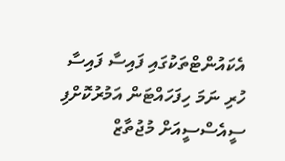އެކައުންޓްތަކުގައި ފައިސާ ފައިސާ ހުރި ނަމަ ހިފަހައްޓަން އަމުރުކޮށްފި
ސީއެސްސީއަށް މުޖުތާޒް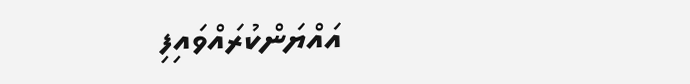އައްޔަންކުރައްވައިފި